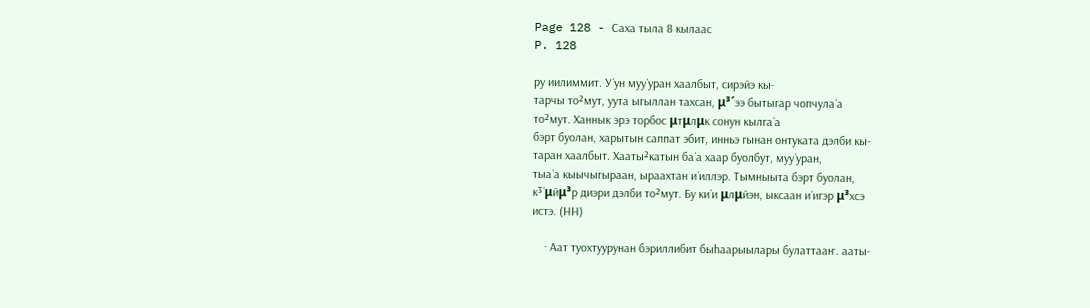Page 128 - Саха тыла 8 кылаас
P. 128

ру иилиммит. У´ун муу´уран хаалбыт, сирэйэ кы-
тарчы то²мут, уута ыгыллан тахсан, μ³´ээ бытыгар чопчула´а
то²мут. Ханнык эрэ торбос μтμлμк сонун кылга´а
бэрт буолан, харытын саппат эбит, инньэ гынан онтуката дэлби кы-
таран хаалбыт. Хааты²катын ба´а хаар буолбут, муу´уран,
тыа´а кыычыгыраан, ыраахтан и´иллэр. Тымныыта бэрт буолан,
к³´μйμ³р диэри дэлби то²мут. Бу ки´и μлμйэн, ыксаан и´игэр μ³хсэ
истэ. (НН)

    · Аат туохтуурунан бэриллибит быһаарыылары булаттааҥ. ааты-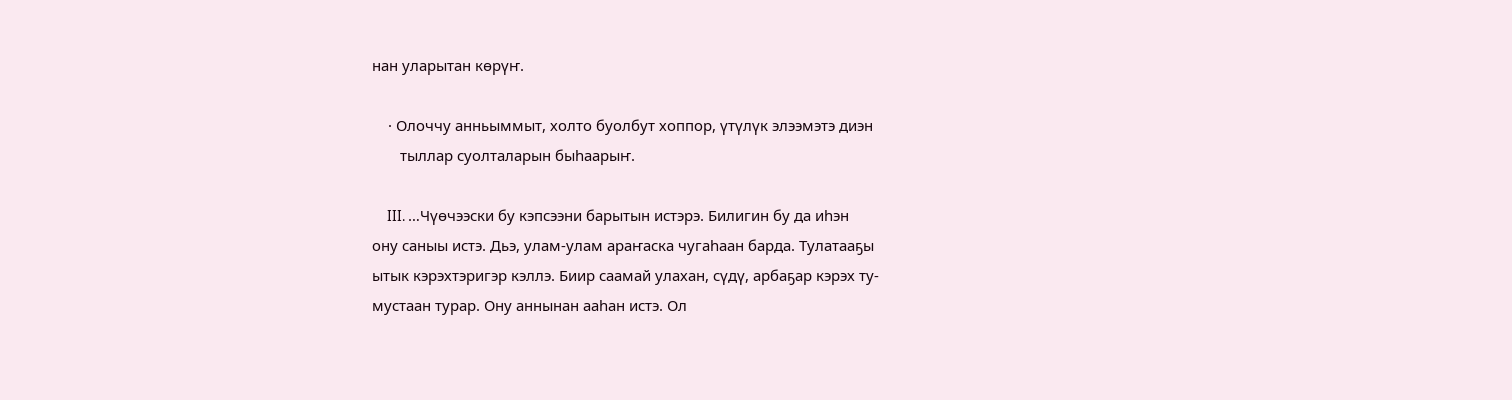нан уларытан көрүҥ.

    · Олоччу анньыммыт, холто буолбут хоппор, үтүлүк элээмэтэ диэн
       тыллар суолталарын быһаарыҥ.

     III. …Чүөчээски бу кэпсээни барытын истэрэ. Билигин бу да иһэн
ону саныы истэ. Дьэ, улам-улам араҥаска чугаһаан барда. Тулатааҕы
ытык кэрэхтэригэр кэллэ. Биир саамай улахан, сүдү, арбаҕар кэрэх ту-
мустаан турар. Ону аннынан ааһан истэ. Ол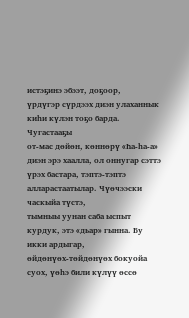истэҕинэ эбээт, доҕоор,
үрдүгэр сүрдээх диэн улаханнык киһи күлэн тоҕо барда. Чугастааҕы
от-мас дөйөн, көннөрү «Һа-һа-а» диэн эрэ хаалла, ол оннугар сэттэ
үрэх бастара, тэптэ-тэптэ алларастаатылар. Чүөчээски часкыйа түстэ,
тымныы уунан саба ыспыт курдук, этэ «дьар» гынна. Бу икки ардыгар,
өйдөнүөх-төйдөнүөх бокуойа суох, үөһэ били күлүү өссө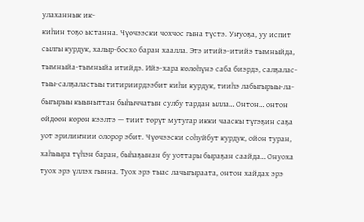улаханнык ик-
киһин тоҕо ыстанна. Чүөчээски чохчос гына түстэ. Уҥуоҕа, уу испит
сылгы курдук, халыр-босхо баран хаалла. Этэ итийэ-итийэ тымныйда,
тымныйа-тымныйа итийдэ. Ийэ-хара көлөһүнэ саба биэрдэ, салҕалас-
тыы-салҕаластыы титириирдээбит киһи курдук, тииһэ лабыгырыы-ла-
быгырыы кыыныттан быһыччатын сулбу тардан ылла… Онтон… онтон
өйдөөн көрөн кээлтэ — тиит төрүт мутугар икки чааскы түгэҕин саҕа
уот эрилиҥнии олорор эбит. Чүөчээски соһуйбут курдук, ойон туран,
хаһыыра түһэн баран, быһаҕынан бу уоттары быраҕан саайда… Онуоха
туох эрэ үллэх гынна. Туох эрэ тыас лачыгыраата, онтон хайдах эрэ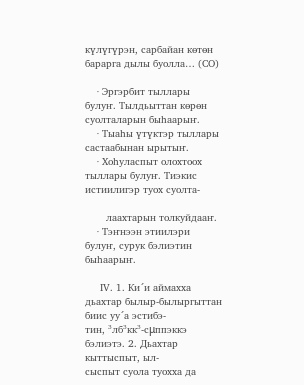күлүгүрэн, сарбайан көтөн барарга дылы буолла… (СО)

    · Эргэрбит тыллары булуҥ. Тылдьыттан көрөн суолталарын быһаарыҥ.
    · Тыаһы үтүктэр тыллары састаабынан ырытыҥ.
    · Хоһуласпыт олохтоох тыллары булуҥ. Тиэкис истиилигэр туох суолта-

       лаахтарын толкуйдааҥ.
    · Тэҥнээн этиилэри булуҥ, сурук бэлиэтин быһаарыҥ.

     IV. 1. Ки´и аймахха дьахтар былыр-былыргыттан биис уу´а эстибэ-
тин, ³лб³кк³-сμппэккэ бэлиэтэ. 2. Дьахтар кыттыспыт, ыл-
сыспыт суола туохха да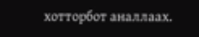хотторбот аналлаах.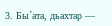3. Бы´ата, дьахтар —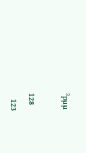³рμμ

128
   123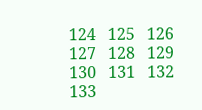124   125   126   127   128   129   130   131   132   133